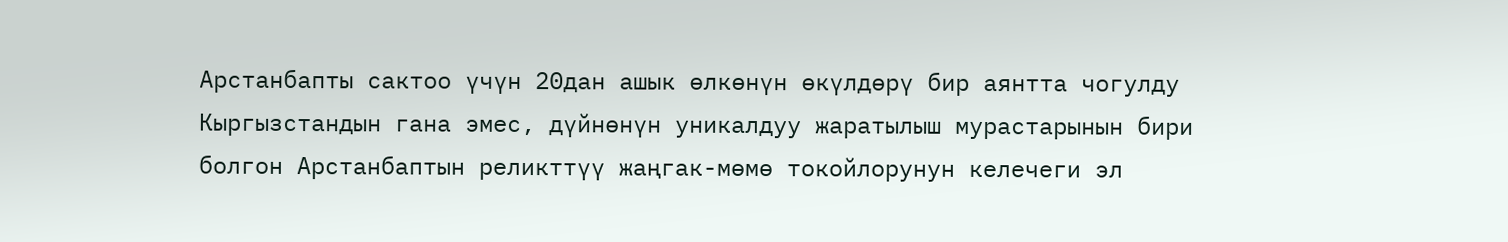Арстанбапты сактоо үчүн 20дан ашык өлкөнүн өкүлдөрү бир аянтта чогулду
Кыргызстандын гана эмес, дүйнөнүн уникалдуу жаратылыш мурастарынын бири болгон Арстанбаптын реликттүү жаңгак-мөмө токойлорунун келечеги эл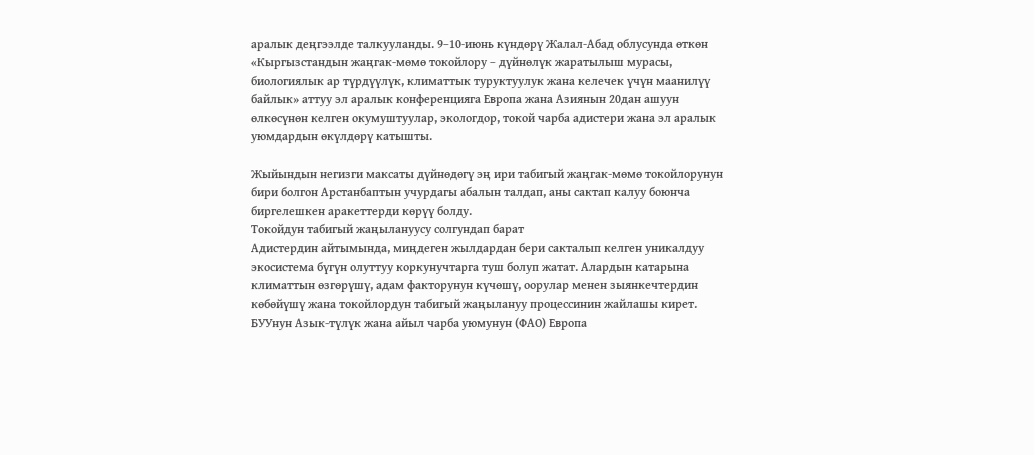аралык деңгээлде талкууланды. 9–10-июнь күндөрү Жалал-Абад облусунда өткөн «Кыргызстандын жаңгак-мөмө токойлору – дүйнөлүк жаратылыш мурасы, биологиялык ар түрдүүлүк, климаттык туруктуулук жана келечек үчүн маанилүү байлык» аттуу эл аралык конференцияга Европа жана Азиянын 20дан ашуун өлкөсүнөн келген окумуштуулар, экологдор, токой чарба адистери жана эл аралык уюмдардын өкүлдөрү катышты.

Жыйындын негизги максаты дүйнөдөгү эң ири табигый жаңгак-мөмө токойлорунун бири болгон Арстанбаптын учурдагы абалын талдап, аны сактап калуу боюнча биргелешкен аракеттерди көрүү болду.
Токойдун табигый жаңылануусу солгундап барат
Адистердин айтымында, миңдеген жылдардан бери сакталып келген уникалдуу экосистема бүгүн олуттуу коркунучтарга туш болуп жатат. Алардын катарына климаттын өзгөрүшү, адам факторунун күчөшү, оорулар менен зыянкечтердин көбөйүшү жана токойлордун табигый жаңылануу процессинин жайлашы кирет. БУУнун Азык-түлүк жана айыл чарба уюмунун (ФАО) Европа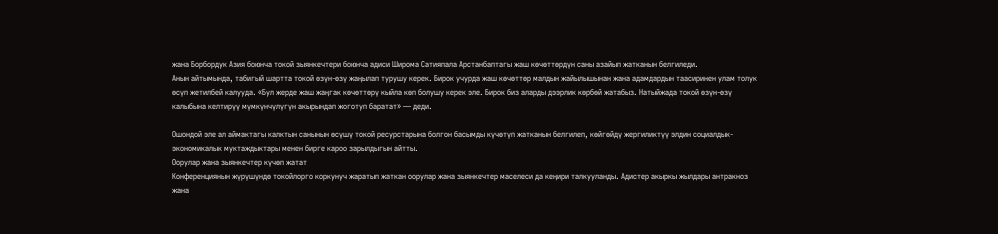жана Борбордук Азия боюнча токой зыянкечтери боюнча адиси Широма Сатияпала Арстанбаптагы жаш көчөттөрдүн саны азайып жатканын белгиледи.
Анын айтымында, табигый шартта токой өзүн-өзү жаңылап турушу керек. Бирок учурда жаш көчөттөр малдын жайылышынан жана адамдардын таасиринен улам толук өсүп жетилбей калууда. «Бул жерде жаш жаңгак көчөттөрү кыйла көп болушу керек эле. Бирок биз аларды дээрлик көрбөй жатабыз. Натыйжада токой өзүн-өзү калыбына келтирүү мүмкүнчүлүгүн акырындап жоготуп баратат» — деди.

Ошондой эле ал аймактагы калктын санынын өсүшү токой ресурстарына болгон басымды күчөтүп жатканын белгилеп, көйгөйдү жергиликтүү элдин социалдык-экономикалык муктаждыктары менен бирге кароо зарылдыгын айтты.
Оорулар жана зыянкечтер күчөп жатат
Конференциянын жүрүшүндө токойлорго коркунуч жаратып жаткан оорулар жана зыянкечтер маселеси да кеңири талкууланды. Адистер акыркы жылдары антракноз жана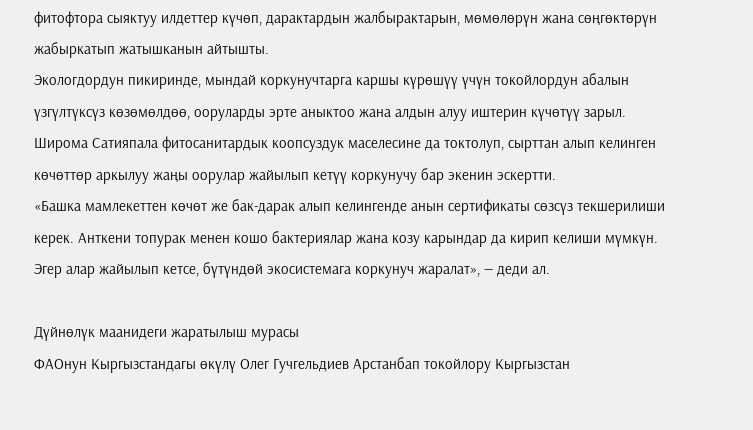фитофтора сыяктуу илдеттер күчөп, дарактардын жалбырактарын, мөмөлөрүн жана сөңгөктөрүн жабыркатып жатышканын айтышты.
Экологдордун пикиринде, мындай коркунучтарга каршы күрөшүү үчүн токойлордун абалын үзгүлтүксүз көзөмөлдөө, ооруларды эрте аныктоо жана алдын алуу иштерин күчөтүү зарыл.
Широма Сатияпала фитосанитардык коопсуздук маселесине да токтолуп, сырттан алып келинген көчөттөр аркылуу жаңы оорулар жайылып кетүү коркунучу бар экенин эскертти.
«Башка мамлекеттен көчөт же бак-дарак алып келингенде анын сертификаты сөзсүз текшерилиши керек. Анткени топурак менен кошо бактериялар жана козу карындар да кирип келиши мүмкүн. Эгер алар жайылып кетсе, бүтүндөй экосистемага коркунуч жаралат», — деди ал.

Дүйнөлүк маанидеги жаратылыш мурасы
ФАОнун Кыргызстандагы өкүлү Олег Гучгельдиев Арстанбап токойлору Кыргызстан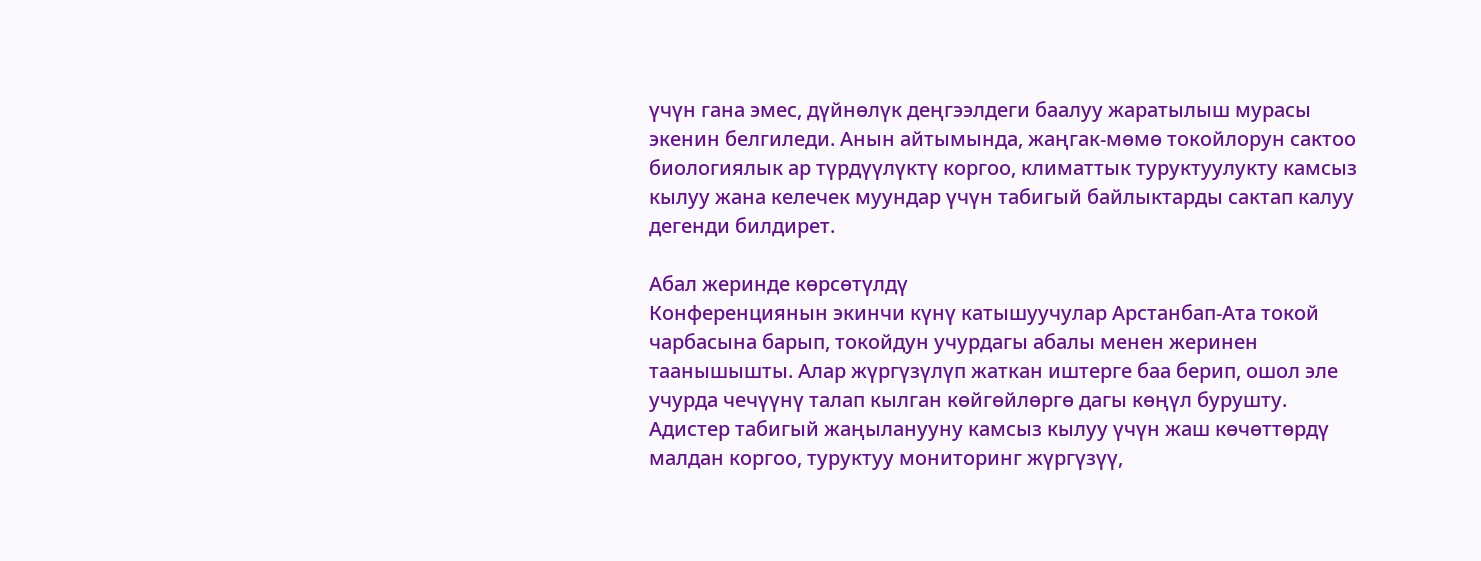үчүн гана эмес, дүйнөлүк деңгээлдеги баалуу жаратылыш мурасы экенин белгиледи. Анын айтымында, жаңгак-мөмө токойлорун сактоо биологиялык ар түрдүүлүктү коргоо, климаттык туруктуулукту камсыз кылуу жана келечек муундар үчүн табигый байлыктарды сактап калуу дегенди билдирет.

Абал жеринде көрсөтүлдү
Конференциянын экинчи күнү катышуучулар Арстанбап-Ата токой чарбасына барып, токойдун учурдагы абалы менен жеринен таанышышты. Алар жүргүзүлүп жаткан иштерге баа берип, ошол эле учурда чечүүнү талап кылган көйгөйлөргө дагы көңүл бурушту.
Адистер табигый жаңыланууну камсыз кылуу үчүн жаш көчөттөрдү малдан коргоо, туруктуу мониторинг жүргүзүү,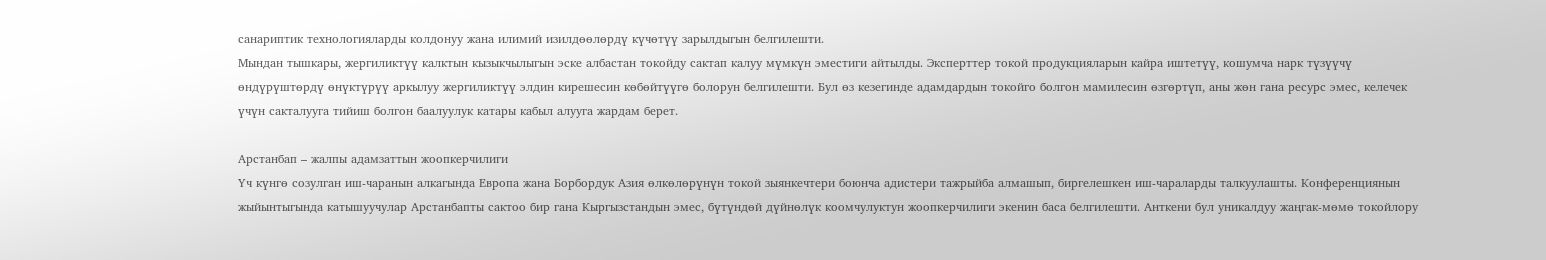санариптик технологияларды колдонуу жана илимий изилдөөлөрдү күчөтүү зарылдыгын белгилешти.
Мындан тышкары, жергиликтүү калктын кызыкчылыгын эске албастан токойду сактап калуу мүмкүн эместиги айтылды. Эксперттер токой продукцияларын кайра иштетүү, кошумча нарк түзүүчү өндүрүштөрдү өнүктүрүү аркылуу жергиликтүү элдин кирешесин көбөйтүүгө болорун белгилешти. Бул өз кезегинде адамдардын токойго болгон мамилесин өзгөртүп, аны жөн гана ресурс эмес, келечек үчүн сакталууга тийиш болгон баалуулук катары кабыл алууга жардам берет.

Арстанбап – жалпы адамзаттын жоопкерчилиги
Үч күнгө созулган иш-чаранын алкагында Европа жана Борбордук Азия өлкөлөрүнүн токой зыянкечтери боюнча адистери тажрыйба алмашып, биргелешкен иш-чараларды талкуулашты. Конференциянын жыйынтыгында катышуучулар Арстанбапты сактоо бир гана Кыргызстандын эмес, бүтүндөй дүйнөлүк коомчулуктун жоопкерчилиги экенин баса белгилешти. Анткени бул уникалдуу жаңгак-мөмө токойлору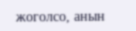жоголсо, анын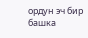ордун эч бир башка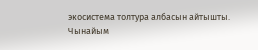экосистема толтура албасын айтышты.
Чынайым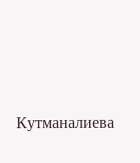Кутманалиева